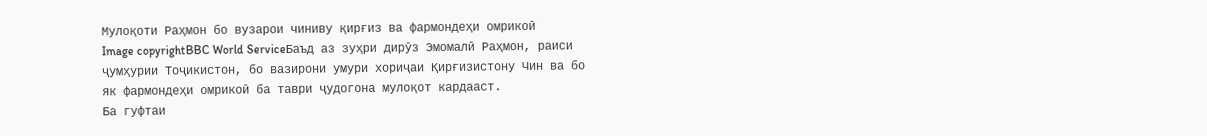Мулоқоти Раҳмон бо вузарои чиниву қирғиз ва фармондеҳи омрикоӣ
Image copyrightBBC World ServiceБаъд аз зуҳри дирӯз Эмомалӣ Раҳмон, раиси ҷумҳурии Тоҷикистон, бо вазирони умури хориҷаи Қирғизистону Чин ва бо як фармондеҳи омрикоӣ ба таври ҷудогона мулоқот кардааст.
Ба гуфтаи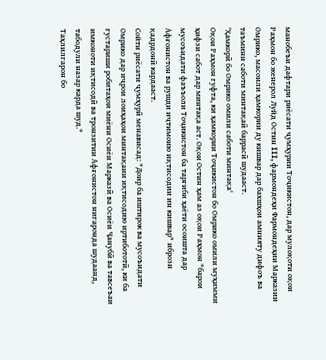манобеъи дафтари риёсати ҷумҳурии Тоҷикистон, дар мулоқоти оқои Раҳмон бо женерол Луйд Остин III, фармондеҳи Фармондеҳии Марказии Омрико, масоили ҳамкории ду кишвар дар бахшҳои амнияту дифоъ ва таъмини саботи минтақаӣ баррасӣ шудааст.
'Ҳамкорӣ бо Омрико омили саботи минтақа'
Оқои Раҳмон гуфта, ки ҳамкории Тоҷикистон бо Омрико омили муҳимми ҳифзи сабот дар минтақа аст. Оқои Остин ҳам аз оқои Раҳмон "барои мусоъидати фаъъоли Тоҷикистон ба тарғиби ҳаёти осоишта дар Афғонистон ва рушди иҷтимоию иқтисодии ин кишвар" ибрози қадрдонӣ кардааст.
Сойти риёсати ҷумҳурӣ менависад: "Доир ба иштирок ва мусоъидати Омрико дар иҷрои лоиҳаҳои минтақаии иқтисодию иртибототӣ, ки ба густариши робитаҳои миёни Осиёи Марказӣ ва Осиёи Ҷанубӣ ва тавсеъаи имконоти иқтисодӣ ва тронзитии Афғонистон нигаронда шудаанд, табодули назар карда шуд."
Таҳлилгарон бо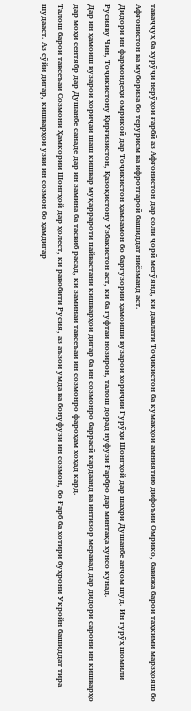таваҷҷуҳ ба хурӯҷи нерӯҳои ғарбӣ аз Афғонистон дар соли ҷорӣ мегӯянд, ки давлати Тоҷикистон ба кумакҳои амниятию дифоъии Омрико, бавижа барои таҳкими марзҳояш бо Афғонистон ва мубориза бо терурисм ва ифротгароӣ башиддат ниёзманд аст.
Дидори ин фармондеҳи омрикоӣ дар Тоҷикистон ҳамзамон бо баргузории ҳамоиши вузарои хориҷии Гурӯҳи Шонгҳой дар шаҳри Душанбе анҷом шуд. Ин гурӯҳ шомили Русияву Чин, Тоҷикистону Қирғизистон, Қазоқистону Узбакистон аст, ки ба гуфтаи нозирон, талош дорад нуфузи Ғарбро дар минтақа хунсо кунад.
Дар ин ҳамоиш вузарои хориҷаи шаш кишвар муқаррароти пайвастани кишварҳои дигар ба ин созмонро баррасӣ кардаанд ва интизор меравад дар дидори сарони ин кишварҳо дар моҳи сентябр дар Душанбе санаде дар ин замина ба тасвиб расад, ки заминаи тавсеъаи ин созмонро фароҳам хоҳад кард.
Талош барои тавсеъаи Созмони Ҳамкории Шонгҳой дар ҳолест, ки равобити Русия, аз аъзои умда ва бонуфузи ин созмон, бо Ғарб ба хотири буҳрони Укройн башиддат тира шудааст. Аз сӯйи дигар, кишварҳои узви ин созмон бо ҳамдигар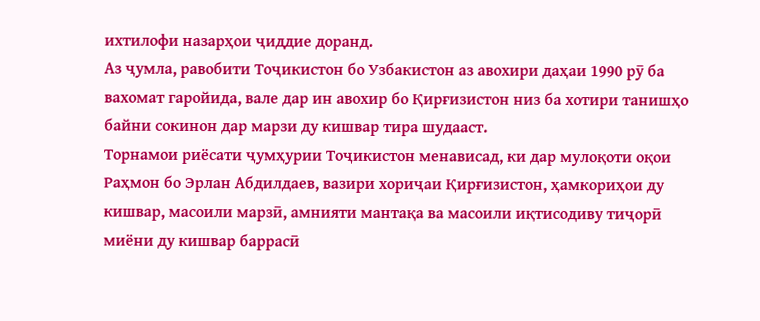ихтилофи назарҳои ҷиддие доранд.
Аз ҷумла, равобити Тоҷикистон бо Узбакистон аз авохири даҳаи 1990 рӯ ба вахомат гаройида, вале дар ин авохир бо Қирғизистон низ ба хотири танишҳо байни сокинон дар марзи ду кишвар тира шудааст.
Торнамои риёсати ҷумҳурии Тоҷикистон менависад, ки дар мулоқоти оқои Раҳмон бо Эрлан Абдилдаев, вазири хориҷаи Қирғизистон, ҳамкориҳои ду кишвар, масоили марзӣ, амнияти мантақа ва масоили иқтисодиву тиҷорӣ миёни ду кишвар баррасӣ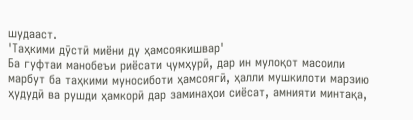шудааст.
'Таҳкими дӯстӣ миёни ду ҳамсоякишвар'
Ба гуфтаи манобеъи риёсати ҷумҳурӣ, дар ин мулоқот масоили марбут ба таҳкими муносиботи ҳамсоягӣ, ҳалли мушкилоти марзию ҳудудӣ ва рушди ҳамкорӣ дар заминаҳои сиёсат, амнияти минтақа,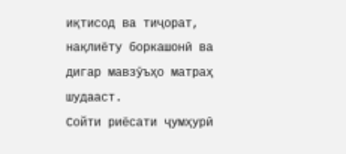иқтисод ва тиҷорат, нақлиёту боркашонӣ ва дигар мавзӯъҳо матраҳ шудааст.
Сойти риёсати ҷумҳурӣ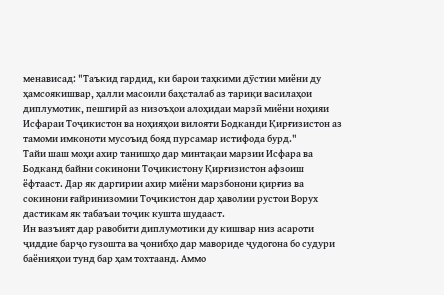менависад: "Таъкид гардид, ки барои таҳкими дӯстии миёни ду ҳамсоякишвар, ҳалли масоили баҳсталаб аз тариқи василаҳои диплумотик, пешгирӣ аз низоъҳои алоҳидаи марзӣ миёни ноҳияи Исфараи Тоҷикистон ва ноҳияҳои вилояти Бодканди Қирғизистон аз тамоми имконоти мусоъид бояд пурсамар истифода бурд."
Тайи шаш моҳи ахир танишҳо дар минтақаи марзии Исфара ва Бодканд байни сокинони Тоҷикистону Қирғизистон афзоиш ёфтааст. Дар як даргирии ахир миёни марзбонони қирғиз ва сокинони ғайринизомии Тоҷикистон дар ҳаволии рустои Ворух дастикам як табаъаи тоҷик кушта шудааст.
Ин вазъият дар равобити диплумотики ду кишвар низ асароти ҷиддие барҷо гузошта ва ҷонибҳо дар мавориде ҷудогона бо судури баёнияҳои тунд бар ҳам тохтаанд. Аммо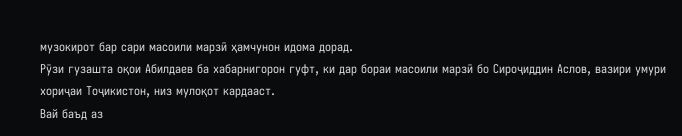музокирот бар сари масоили марзӣ ҳамчунон идома дорад.
Рӯзи гузашта оқои Абилдаев ба хабарнигорон гуфт, ки дар бораи масоили марзӣ бо Сироҷиддин Аслов, вазири умури хориҷаи Тоҷикистон, низ мулоқот кардааст.
Вай баъд аз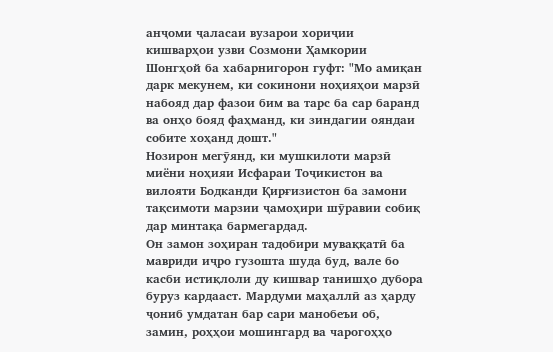анҷоми ҷаласаи вузарои хориҷии кишварҳои узви Созмони Ҳамкории Шонгҳой ба хабарнигорон гуфт: "Мо амиқан дарк мекунем, ки сокинони ноҳияҳои марзӣ набояд дар фазои бим ва тарс ба сар баранд ва онҳо бояд фаҳманд, ки зиндагии ояндаи собите хоҳанд дошт."
Нозирон мегӯянд, ки мушкилоти марзӣ миёни ноҳияи Исфараи Тоҷикистон ва вилояти Бодканди Қирғизистон ба замони тақсимоти марзии ҷамоҳири шӯравии собиқ дар минтақа бармегардад.
Он замон зоҳиран тадобири муваққатӣ ба мавриди иҷро гузошта шуда буд, вале бо касби истиқлоли ду кишвар танишҳо дубора буруз кардааст. Мардуми маҳаллӣ аз ҳарду ҷониб умдатан бар сари манобеъи об, замин, роҳҳои мошингард ва чарогоҳҳо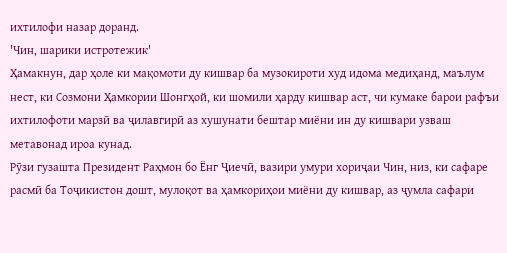ихтилофи назар доранд.
'Чин, шарики истротежик'
Ҳамакнун, дар ҳоле ки мақомоти ду кишвар ба музокироти худ идома медиҳанд, маълум нест, ки Созмони Ҳамкории Шонгҳой, ки шомили ҳарду кишвар аст, чи кумаке барои рафъи ихтилофоти марзӣ ва ҷилавгирӣ аз хушунати бештар миёни ин ду кишвари узваш метавонад ироа кунад.
Рӯзи гузашта Президент Раҳмон бо Ёнг Ҷиечӣ, вазири умури хориҷаи Чин, низ, ки сафаре расмӣ ба Тоҷикистон дошт, мулоқот ва ҳамкориҳои миёни ду кишвар, аз ҷумла сафари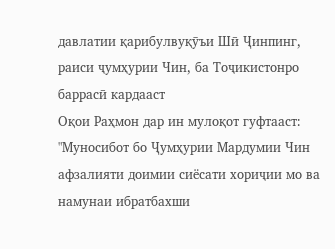давлатии қарибулвуқӯъи Шӣ Ҷинпинг, раиси ҷумҳурии Чин, ба Тоҷикистонро баррасӣ кардааст
Оқои Раҳмон дар ин мулоқот гуфтааст: "Муносибот бо Ҷумҳурии Мардумии Чин афзалияти доимии сиёсати хориҷии мо ва намунаи ибратбахши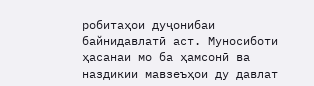робитаҳои дуҷонибаи байнидавлатӣ аст. Муносиботи ҳасанаи мо ба ҳамсонӣ ва наздикии мавзеъҳои ду давлат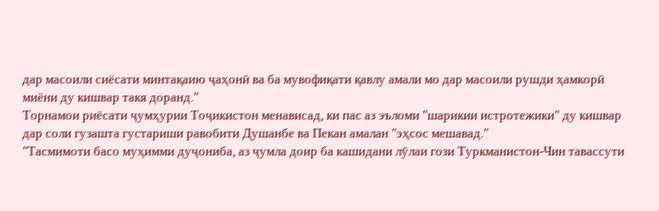дар масоили сиёсати минтақаию ҷаҳонӣ ва ба мувофиқати қавлу амали мо дар масоили рушди ҳамкорӣ миёни ду кишвар такя доранд."
Торнамои риёсати ҷумҳурии Тоҷикистон менависад, ки пас аз эъломи "шарикии истротежики" ду кишвар дар соли гузашта густариши равобити Душанбе ва Пекан амалан "эҳсос мешавад."
"Тасмимоти басо муҳимми дуҷониба, аз ҷумла доир ба кашидани лӯлаи гози Туркманистон-Чин тавассути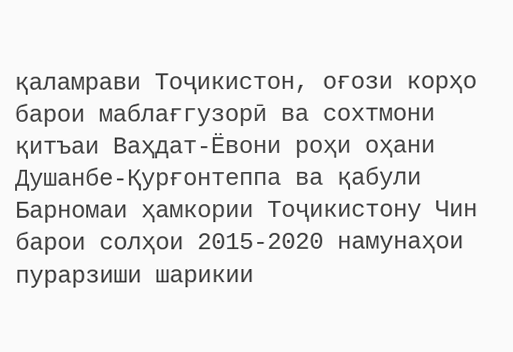қаламрави Тоҷикистон, оғози корҳо барои маблағгузорӣ ва сохтмони қитъаи Ваҳдат-Ёвони роҳи оҳани Душанбе-Қурғонтеппа ва қабули Барномаи ҳамкории Тоҷикистону Чин барои солҳои 2015-2020 намунаҳои пурарзиши шарикии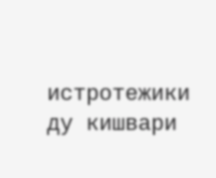истротежики ду кишвари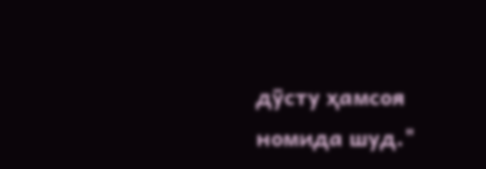дӯсту ҳамсоя номида шуд."